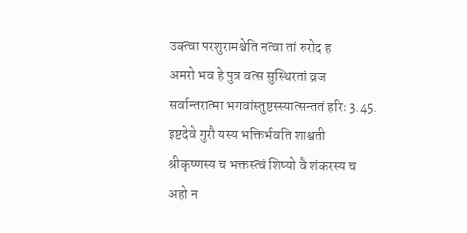उक्त्वा परशुरामश्चेति नत्वा तां रुरोद ह
अमरो भव हे पुत्र वत्स सुस्थिरतां व्रज
सर्वान्तरात्मा भगवांस्तुष्टस्स्यात्सन्ततं हरिः 3.45.
इष्टदेवे गुरौ यस्य भक्तिर्भवति शाश्वती
श्रीकृष्णस्य च भक्तस्त्वं शिष्यो वै शंकरस्य च
अहो न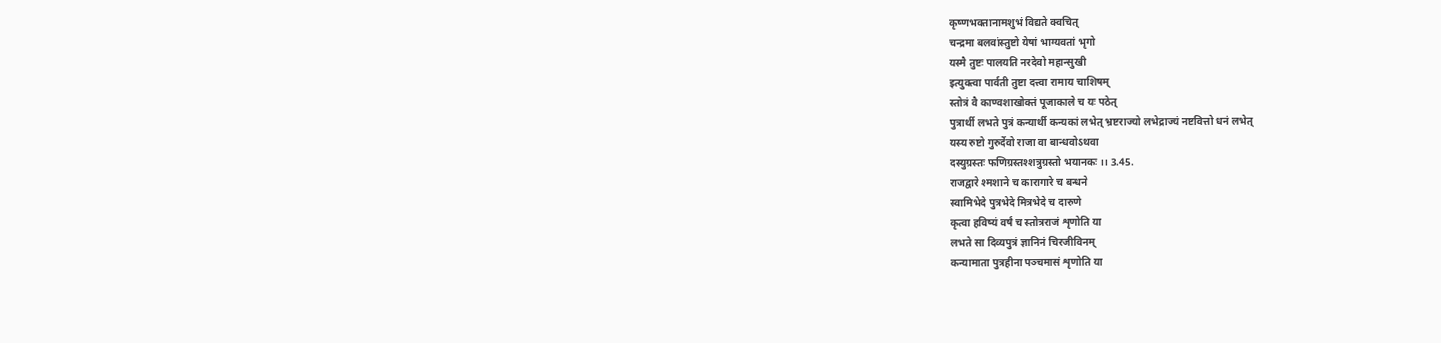कृष्णभक्तानामशुभं विद्यते क्वचित्
चन्द्रमा बलवांस्तुष्टो येषां भाग्यवतां भृगो
यस्मै तुष्टः पालयति नरदेवो महान्सुखी
इत्युक्त्वा पार्वती तुष्टा दत्त्वा रामाय चाशिषम्
स्तोत्रं वै काण्वशाखोक्तं पूजाकाले च यः पठेत्
पुत्रार्थी लभते पुत्रं कन्यार्थी कन्यकां लभेत् भ्रष्टराज्यो लभेद्राज्यं नष्टवित्तो धनं लभेत्
यस्य रुष्टो गुरुर्देवो राजा वा बान्धवोऽथवा
दस्युग्रस्तः फणिग्रस्तश्शत्रुग्रस्तो भयानकः ।। 3.45.
राजद्वारे श्मशाने च कारागारे च बन्धने
स्वामिभेदे पुत्रभेदे मित्रभेदे च दारुणे
कृत्वा हविष्यं वर्षं च स्तोत्रराजं शृणोति या
लभते सा दिव्यपुत्रं ज्ञानिनं चिरजीविनम्
कन्यामाता पुत्रहीना पञ्चमासं शृणोति या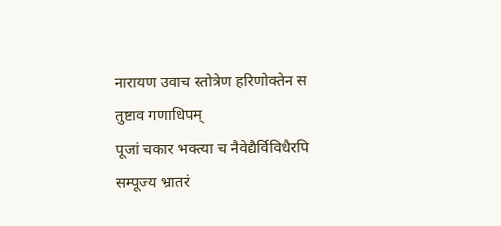नारायण उवाच स्तोत्रेण हरिणोक्तेन स तुष्टाव गणाधिपम्
पूजां चकार भक्त्या च नैवेद्यैर्विविधैरपि
सम्पूज्य भ्रातरं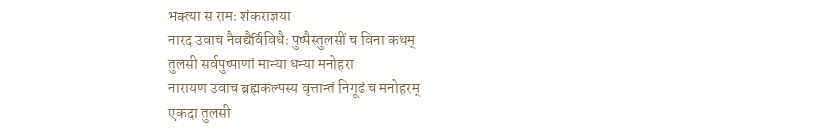भक्त्या स रामः शंकराज्ञया
नारद उवाच नैवद्यैर्विविधैः पुष्पैस्तुलसीं च विना कथम्
तुलसी सर्वपुष्पाणां मान्या धन्या मनोहरा
नारायण उवाच ब्रह्मकल्पस्य वृत्तान्तं निगूढं च मनोहरम्
एकदा तुलसी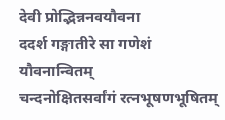देवी प्रोद्भिन्ननवयौवना
ददर्श गङ्गातीरे सा गणेशं यौवनान्वितम्
चन्दनोक्षितसर्वांगं रत्नभूषणभूषितम्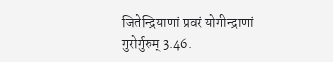जितेन्द्रियाणां प्रवरं योगीन्द्राणां गुरोर्गुरुम् 3.46.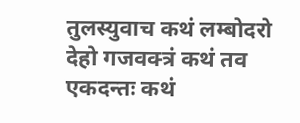तुलस्युवाच कथं लम्बोदरो देहो गजवक्त्रं कथं तव
एकदन्तः कथं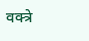वक्त्रे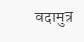वदामुत्र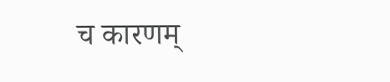च कारणम्